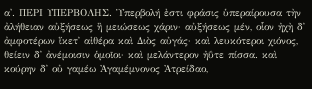α'. ΠΕΡΙ ΥΠΕΡΒΟΛΗΣ. Ὑπερβολή ἐστι φράσις ὑπεραίρουσα τὴν ἀλήθειαν αὐξήσεως ἢ μειώσεως χάριν· αὐξήσεως μέν, οἷον ἠχὴ δ᾽ ἀμφοτέρων ἵκετ᾽ αἰθέρα καὶ Διὸς αὐγάς· καὶ λευκότεροι χιόνος, θείειν δ᾽ ἀνέμοισιν ὁμοῖοι· καὶ μελάντερον ἠΰτε πίσσα. καὶ κούρην δ᾽ οὐ γαμέω Ἀγαμέμνονος Ἀτρείδαο,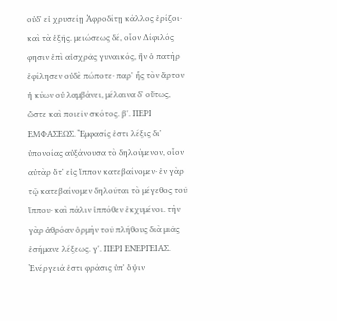οὐδ᾽ εἰ χρυσείῃ Ἀφροδίτῃ κάλλος ἐρίζοι· καὶ τὰ ἑξῆς. μειώσεως δέ, οἷον Δίφιλός φησιν ἐπὶ αἰσχρᾶς γυναικός, ἣν ὁ πατὴρ ἐφίλησεν οὐδὲ πώποτε· παρ᾽ ἧς τὸν ἄρτον ἡ κύων οὐ λαμβάνει, μέλαινα δ᾽ οὕτως, ὥστε καὶ ποιεῖν σκότος. β'. ΠΕΡΙ ΕΜΦΑΣΕΩΣ. Ἔμφασίς ἐστι λέξις δι᾽ ὑπονοίας αὐξάνουσα τὸ δηλούμενον, οἷον αὐτὰρ ὅτ᾽ εἰς ἵππον κατεβαίνομεν· ἐν γὰρ τῷ κατεβαίνομεν δηλοῦται τὸ μέγεθος τοῦ ἵππου· καὶ πάλιν ἱππόθεν ἐκχυμένοι. τὴν γὰρ ἀθρόαν ὁρμὴν τοῦ πλήθους διὰ μιᾶς ἐσήμανε λέξεως. γ'. ΠΕΡΙ ΕΝΕΡΓΕΙΑΣ. Ἐνέργειά ἐστι φράσις ὑπ᾽ ὄψιν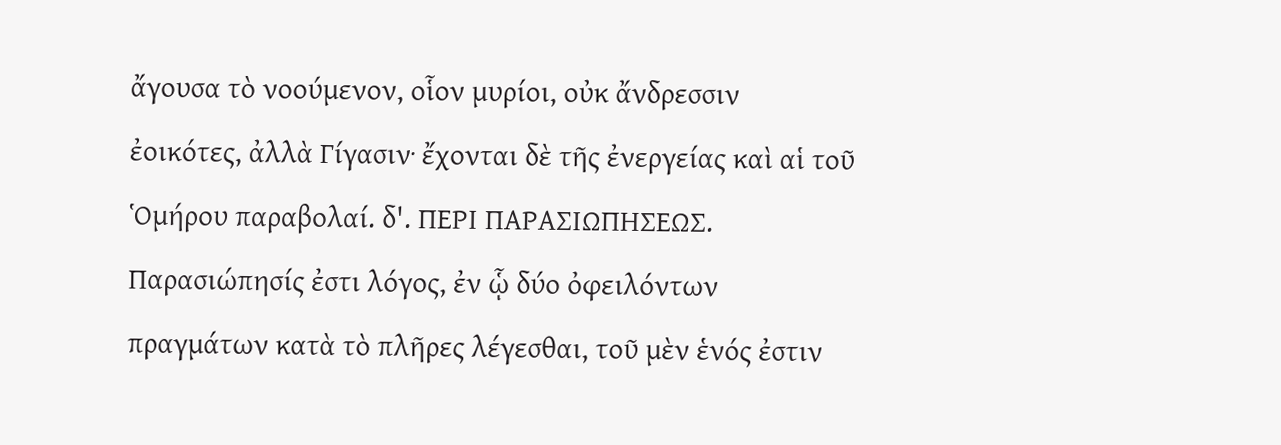ἄγουσα τὸ νοούμενον, οἷον μυρίοι, οὐκ ἄνδρεσσιν ἐοικότες, ἀλλὰ Γίγασιν· ἔχονται δὲ τῆς ἐνεργείας καὶ αἱ τοῦ Ὁμήρου παραβολαί. δ'. ΠΕΡΙ ΠΑΡΑΣΙΩΠΗΣΕΩΣ. Παρασιώπησίς ἐστι λόγος, ἐν ᾧ δύο ὀφειλόντων πραγμάτων κατὰ τὸ πλῆρες λέγεσθαι, τοῦ μὲν ἑνός ἐστιν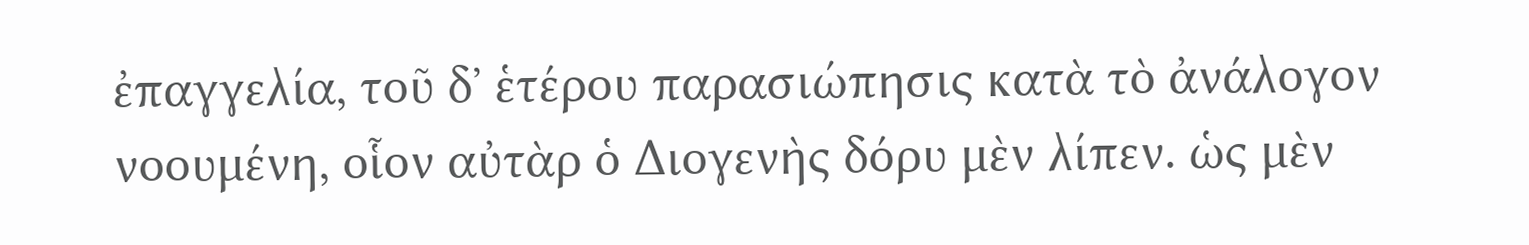ἐπαγγελία, τοῦ δ᾽ ἑτέρου παρασιώπησις κατὰ τὸ ἀνάλογον νοουμένη, οἷον αὐτὰρ ὁ Διογενὴς δόρυ μὲν λίπεν. ὡς μὲν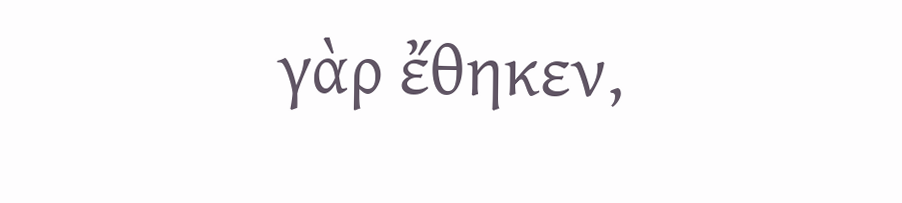γὰρ ἔθηκεν,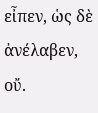εἶπεν, ὡς δὲ ἀνέλαβεν, οὔ.